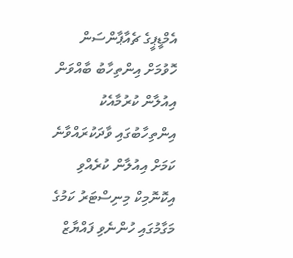އެމްޑީޕީގެ ޗެއާޕާންސަން ހޮވުމަށް އިންތިހާބު ބާއްވަން އިއުލާން ކުރުމާއެކު އިންތިހާބުގައި ވާދަކުރައްވާނެ ކަމަށް އިއުލާން ކުރެއްވި އިކޮނޮމިކް މިނިސްޓަރު ކަމުގެ މަގާމުގައި ހުންނެވި ފައްޔާޒް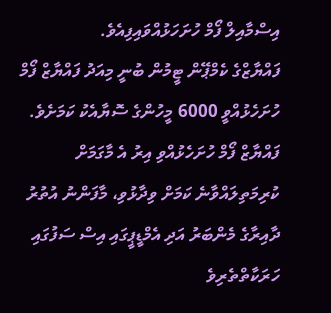އިސްމާއިލް ފޯމް ހުށަހަޅުއްވައިފިއެވެ.
ފައްޔާޒްގެ ކެމްޕޭން ޓީމުން ބުނީ މިއަދު ފައްޔާޒް ފޯމް ހުށަހެޅުއްވީ 6000 މީހުންގެ ސޮޔާއެކު ކަމަށެވެ.
ފައްޔާޒް ފޯމް ހުށަހެޅުއްވި އިރު އެ މާގަމަށް ކުރިމަތިލައްވާނެ ކަމަށް ވިދާޅުވި، މާފަންނު އުތުރު ދާއިރާގެ މެންބަރު އަދި އެމްޑީޕީގައި އިސް ސަފުގައި ހަރަކާތްތެރިވެ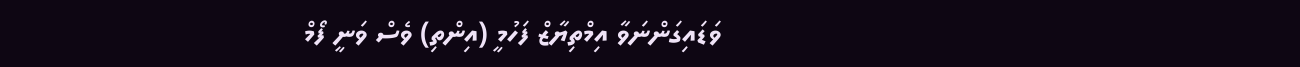ވަޑައިގަންނަވާ އިމްތިޔާޒް ފަހުމީ (އިންތި) ވެސް ވަނީ ފޯމް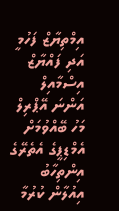އިމްތިޔާޒް ފަހުމީ އަދި ފައްޔާޒް އިސްމާއިލް
އަންނަ އޭޕްރިލް މަހު ބޭއްވުމަށް އެމްޑިޕީގެ އެތެރޭގެ އިންތިހާބު އިއުލާން ކުރުމާ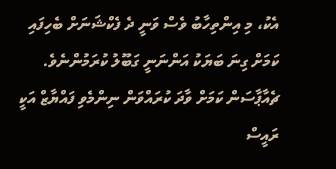އެކު، މި އިންތިހާބު ވެސް ވަނީ ދެ ފެކްޝަނަށް ބެހިފައި ކަމަށް ގިނަ ބަޔަކު އަންނަނީ ގަބޫލު ކުރަމުންނެވެ. ޗެއާޕާސަން ކަމަށް ވާދަ ކުރައްވަން ނިންމެވި ފައްޔާޒް އަކީ ރައީސް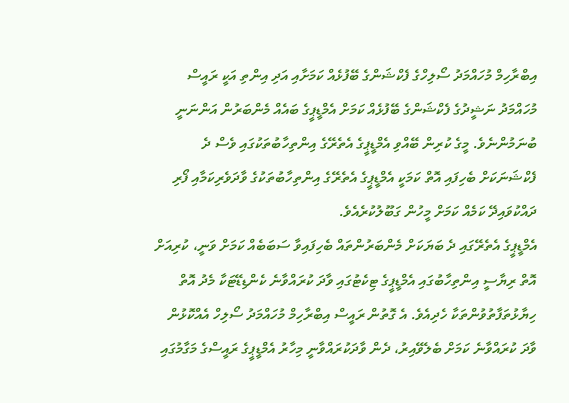އިބްރާހިމް މުހައްމަދު ސޯލިހްގެ ފެކްޝަންގެ ބޭފުޅެއް ކަމަށާއި އަދި އިންތި އަކީ ރައީސް މުހައްމަދު ނަޝީދުގެ ފެކްޝަންގެ ބޭފުޅެއް ކަމަށް އެމްޑީޕީގެ ބައެއް މެންބަރުން އަންނަނީ ބުނަމުންނެވެ. މީގެ ކުރިން ބޭއްވި އެމްޑީޕީގެ އެތެރޭގެ އިންތިހާބުތަކުގައި ވެސް ދެ ފެކްޝަނަކަށް ބެހިފައި އޮތް ކަމަކީ އެމްޑީޕީގެ އެތެރޭގެ އިންތިހާބުތަކުގެ ވާދަވެރިކަމާއި ފޯރި ދައްކުވައިދޭ ކަމެއް ކަމަށް މީހުން ގަބޫލުކުރެއެވެ.
އެމްޑީޕީގެ އެތެރޭގައި ދެ ބަޔަކަށް މެންބަރުންތައް ބެހިފައިވާ ސަބަބެއް ކަމަށް ވަނީ، ކުރިއަށް އޮތް ރިޔާސީ އިންތިހާބުގައި އެމްޑީޕީގެ ޓިކެޓުގައި ވާދަ ކުރައްވާނެ ކެންޑިޑޭޓަކާ މެދު އޮތް ހިޔާޅުތަފާތުވުންތަކާ ހެދިއެވެ. އެ ގޮތުން ރައީސް އިބްރާހިމް މުހައްމަދު ސޯލިހް އެއްކޮޅުން ވާދަ ކުރައްވާނެ ކަމަށް ބެލެވޭއިރު، ދެން ވާދަކުރައްވާނީ މިހާރު އެމްޑީޕީގެ ރައީސްގެ މަގާމުގައި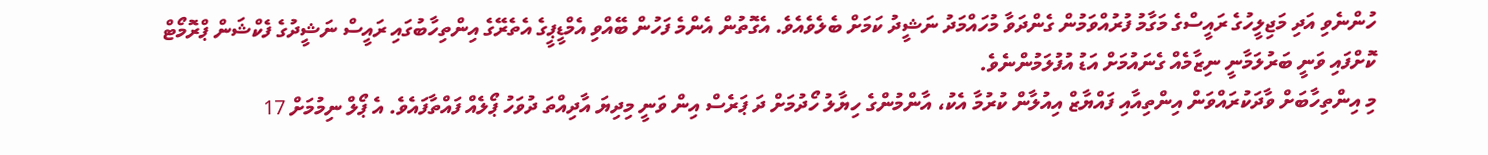ހުންނެވި އަދި މަޖިލީހުގެ ރައީސްގެ މަގާމު ފުރުއްވަމުން ގެންދަވާ މުހައްމަދު ނަޝީދު ކަމަށް ބެލެވެއެވެ. އެގޮތުން އެންމެ ފަހުން ބޭއްވި އެމްޑީޕީގެ އެތެރޭގެ އިންތިހާބުގައި ރައީސް ނަޝީދުގެ ފެކްޝަން ޕްރޮމޯޓް ކޮށްފައި ވަނީ ބަރުލަމާނީ ނިޒާމެއް ގެނައުމަށް އަޑު އުފުލަމުންނެވެ.
މި އިންތިހާބަށް ވާދަކުރައްވަން އިންތިއާއި ފައްޔާޒް އިއުލާން ކުރުމާ އެކު، އާންމުންގެ ހިޔާލު ހޯދުމަށް ދަ ޕަރެސް އިން ވަނީ މިދިޔަ އާދިއްތަ ދުވަހު ޕޯލެއް ފައްތާފައެވެ. އެ ޕޯލް ނިމުމަށް 17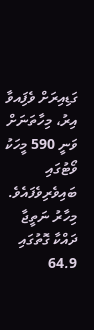ގަޑިއިރަށް ވެފަިއވާ އިރު، މިހާތަނަށް ވަނީ 590 މީހަކު ވޯޓުގައި ބައިވެރިވެފައެވެ. މިހާރު ނަތީޖާ ދައްކާ ގޮތުގައި 64.9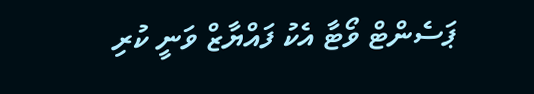ޕަސެންޓް ވޯޓާ އެކު ފައްޔާޒް ވަނީ ކުރި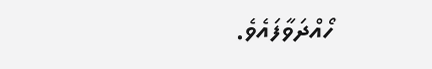ހޯއްދަވާފައެވެ.